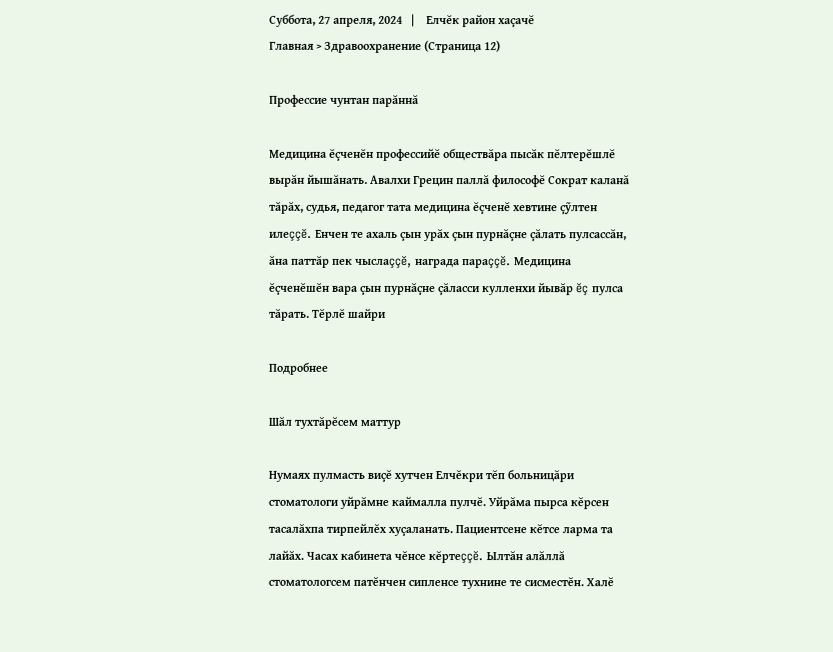Суббота, 27 апреля, 2024   |    Елчĕк район хаçачĕ
Главная > Здравоохранение (Страница 12)

Профессие чунтан парăннă

Медицина ĕçченĕн профессийĕ обществăра пысăк пĕлтерĕшлĕ вырăн йышăнать. Авалхи Грецин паллă философĕ Сократ каланă тăрăх, судья, педагог тата медицина ĕçченĕ хевтине çỹлтен илеççĕ. Енчен те ахаль çын урăх çын пурнăçне çăлать пулсассăн, ăна паттăр пек чыслаççĕ, награда параççĕ. Медицина ĕçченĕшĕн вара çын пурнăçне çăласси кулленхи йывăр ĕç пулса тăрать. Тĕрлĕ шайри

Подробнее

Шăл тухтăрĕсем маттур

Нумаях пулмасть виçĕ хутчен Елчĕкри тĕп больницăри стоматологи уйрăмне каймалла пулчĕ. Уйрăма пырса кĕрсен тасалăхпа тирпейлĕх хуçаланать. Пациентсене кĕтсе ларма та лайăх. Часах кабинета чĕнсе кĕртеççĕ. Ылтăн алăллă стоматологсем патĕнчен сипленсе тухнине те сисместĕн. Халĕ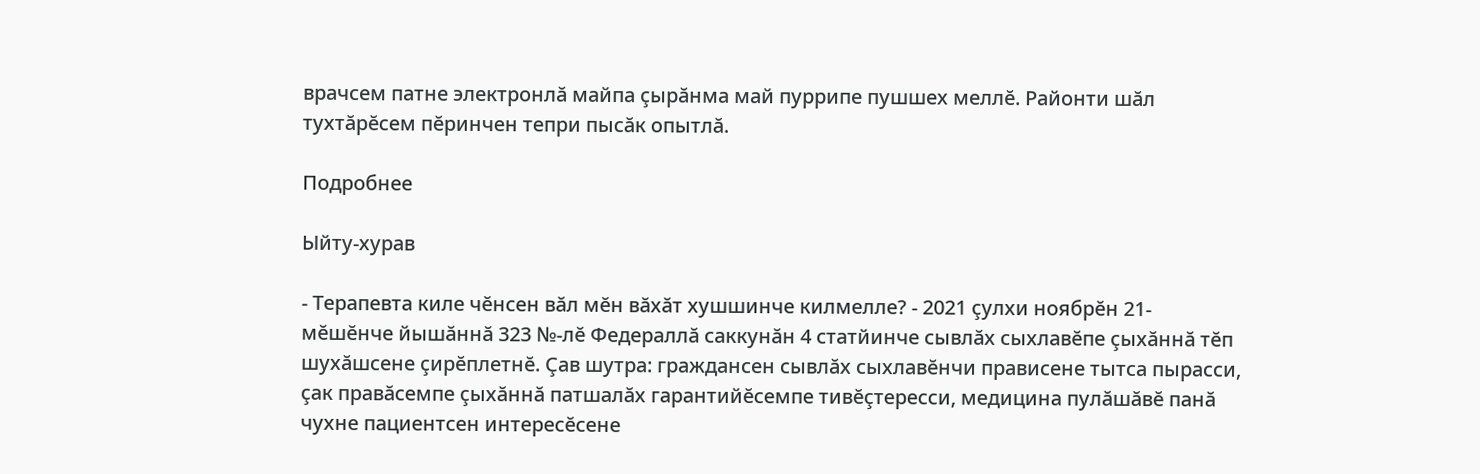врачсем патне электронлă майпа çырăнма май пуррипе пушшех меллĕ. Районти шăл тухтăрĕсем пĕринчен тепри пысăк опытлă.

Подробнее

Ыйту-хурав

- Терапевта киле чĕнсен вăл мĕн вăхăт хушшинче килмелле? - 2021 çулхи ноябрĕн 21-мĕшĕнче йышăннă 323 №-лĕ Федераллă саккунăн 4 статйинче сывлăх сыхлавĕпе çыхăннă тĕп шухăшсене çирĕплетнĕ. Çав шутра: граждансен сывлăх сыхлавĕнчи прависене тытса пырасси, çак правăсемпе çыхăннă патшалăх гарантийĕсемпе тивĕçтересси, медицина пулăшăвĕ панă чухне пациентсен интересĕсене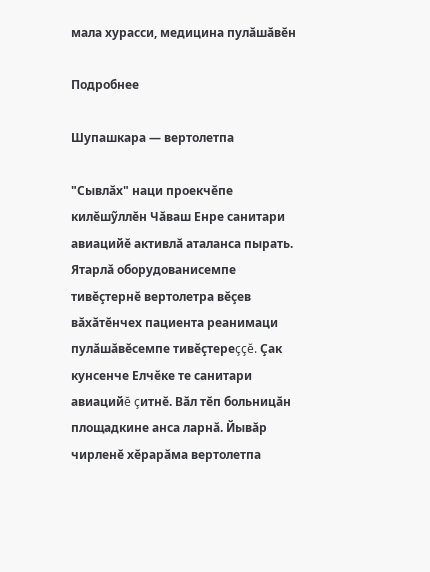мала хурасси, медицина пулăшăвĕн

Подробнее

Шупашкара — вертолетпа

"Сывлăх" наци проекчĕпе килĕшỹллĕн Чăваш Енре санитари авиацийĕ активлă аталанса пырать. Ятарлă оборудованисемпе тивĕçтернĕ вертолетра вĕçев вăхăтĕнчех пациента реанимаци пулăшăвĕсемпе тивĕçтереççĕ. Çак кунсенче Елчĕке те санитари авиацийĕ çитнĕ. Вăл тĕп больницăн площадкине анса ларнă. Йывăр чирленĕ хĕрарăма вертолетпа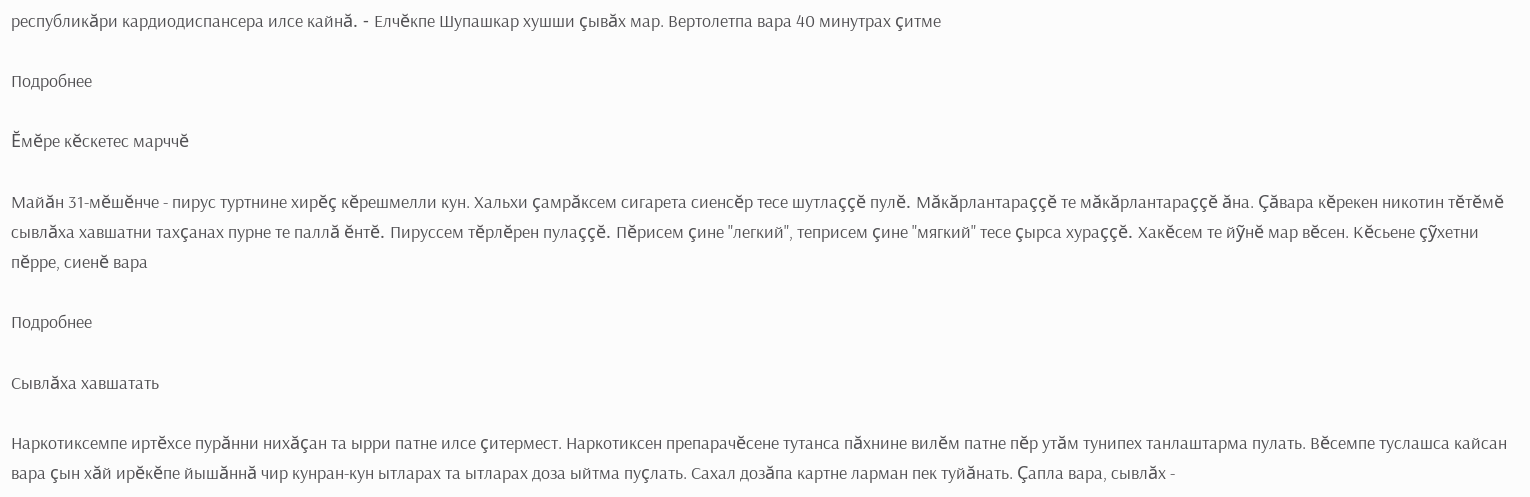республикăри кардиодиспансера илсе кайнă. - Елчĕкпе Шупашкар хушши çывăх мар. Вертолетпа вара 40 минутрах çитме

Подробнее

Ĕмĕре кĕскетес марччĕ

Майăн 31-мĕшĕнче - пирус туртнине хирĕç кĕрешмелли кун. Хальхи çамрăксем сигарета сиенсĕр тесе шутлаççĕ пулĕ. Мăкăрлантараççĕ те мăкăрлантараççĕ ăна. Çăвара кĕрекен никотин тĕтĕмĕ сывлăха хавшатни тахçанах пурне те паллă ĕнтĕ. Пируссем тĕрлĕрен пулаççĕ. Пĕрисем çине "легкий", теприсем çине "мягкий" тесе çырса хураççĕ. Хакĕсем те йỹнĕ мар вĕсен. Кĕсьене çỹхетни пĕрре, сиенĕ вара

Подробнее

Сывлăха хавшатать

Наркотиксемпе иртĕхсе пурăнни нихăçан та ырри патне илсе çитермест. Наркотиксен препарачĕсене тутанса пăхнине вилĕм патне пĕр утăм тунипех танлаштарма пулать. Вĕсемпе туслашса кайсан вара çын хăй ирĕкĕпе йышăннă чир кунран-кун ытларах та ытларах доза ыйтма пуçлать. Сахал дозăпа картне ларман пек туйăнать. Çапла вара, сывлăх -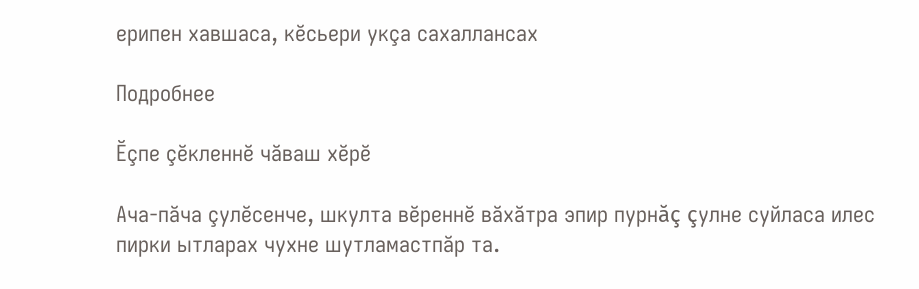ерипен хавшаса, кĕсьери укçа сахаллансах

Подробнее

Ĕçпе çĕкленнĕ чăваш хĕрĕ

Ача-пăча çулĕсенче, шкулта вĕреннĕ вăхăтра эпир пурнăç çулне суйласа илес пирки ытларах чухне шутламастпăр та.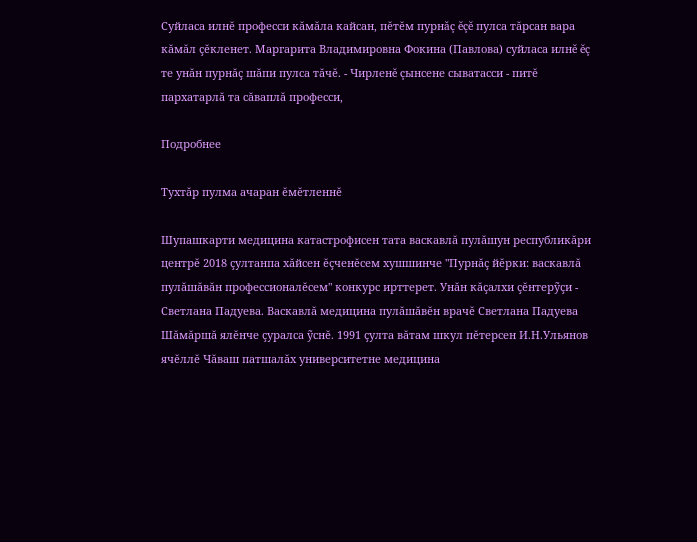Суйласа илнĕ професси кăмăла кайсан, пĕтĕм пурнăç ĕçĕ пулса тăрсан вара кăмăл çĕкленет. Маргарита Владимировна Фокина (Павлова) суйласа илнĕ ĕç те унăн пурнăç шăпи пулса тăчĕ. - Чирленĕ çынсене сыватасси - питĕ пархатарлă та сăваплă професси,

Подробнее

Тухтăр пулма ачаран ĕмĕтленнĕ

Шупашкарти медицина катастрофисен тата васкавлă пулăшун республикăри центрĕ 2018 çултанпа хăйсен ĕçченĕсем хушшинче "Пурнăç йĕрки: васкавлă пулăшăвăн профессионалĕсем" конкурс ирттерет. Унăн кăçалхи çĕнтерỹçи - Светлана Падуева. Васкавлă медицина пулăшăвĕн врачĕ Светлана Падуева Шăмăршă ялĕнче çуралса ỹснĕ. 1991 çулта вăтам шкул пĕтерсен И.Н.Ульянов ячĕллĕ Чăваш патшалăх университетне медицина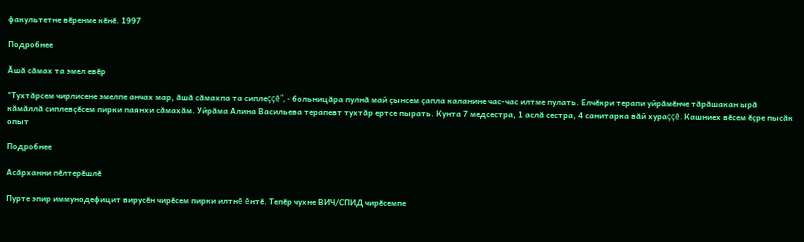факультетне вĕренме кĕнĕ. 1997

Подробнее

Ăшă сăмах та эмел евĕр

"Тухтăрсем чирлисене эмелпе анчах мар, ăшă сăмахпа та сиплеççĕ", - больницăра пулнă май çынсем çапла каланине час-час илтме пулать. Елчĕкри терапи уйрăмĕнче тăрăшакан ырă кăмăллă сиплевçĕсем пирки паянхи сăмахăм. Уйрăма Алина Васильева терапевт тухтăр ертсе пырать. Кунта 7 медсестра, 1 аслă сестра, 4 санитарка вăй хураççĕ. Кашниех вĕсем ĕçре пысăк опыт

Подробнее

Асăрханни пĕлтерĕшлĕ

Пурте эпир иммунодефицит вирусĕн чирĕсем пирки илтнĕ ĕнтĕ. Тепĕр чухне ВИЧ/СПИД чирĕсемпе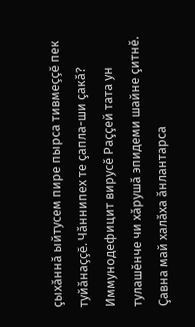çыхăннă ыйтусем пире пырса тивмеççĕ пек туйăнаççĕ. Чăннипех те çапла-ши çакă? Иммунодефицит вирусĕ Раççей тата ун тулашĕнче чи хăрушă эпидеми шайне çитнĕ. Çавна май халăха ăнлантарса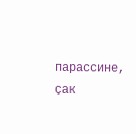парассине, çак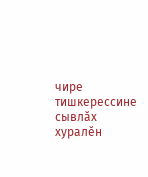чире тишкерессине сывлăх хуралĕн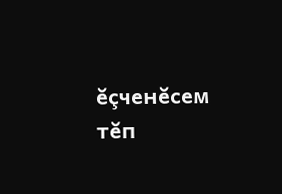ĕçченĕсем тĕп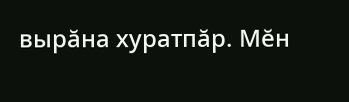вырăна хуратпăр. Мĕн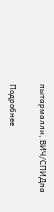пытармалли, ВИЧ/СПИДпа

Подробнее